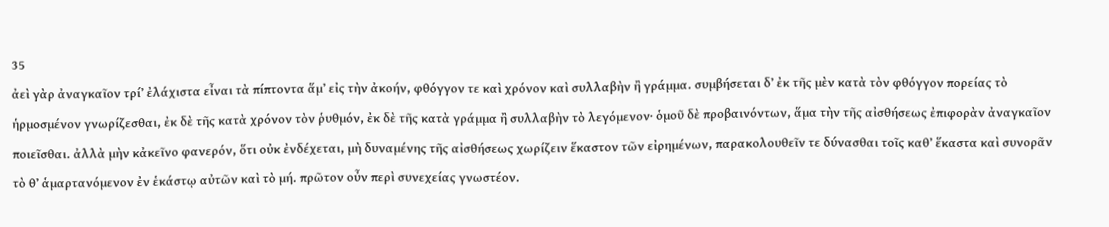35
ἀεὶ γὰρ ἀναγκαῖον τρίʼ ἐλάχιστα εἶναι τὰ πίπτοντα ἅμʼ εἰς τὴν ἀκοήν, φθόγγον τε καὶ χρόνον καὶ συλλαβὴν ἢ γράμμα. συμβήσεται δʼ ἐκ τῆς μὲν κατὰ τὸν φθόγγον πορείας τὸ ἡρμοσμένον γνωρίζεσθαι, ἐκ δὲ τῆς κατὰ χρόνον τὸν ῥυθμόν, ἐκ δὲ τῆς κατὰ γράμμα ἢ συλλαβὴν τὸ λεγόμενον· ὁμοῦ δὲ προβαινόντων, ἅμα τὴν τῆς αἰσθήσεως ἐπιφορὰν ἀναγκαῖον ποιεῖσθαι. ἀλλὰ μὴν κἀκεῖνο φανερόν, ὅτι οὐκ ἐνδέχεται, μὴ δυναμένης τῆς αἰσθήσεως χωρίζειν ἕκαστον τῶν εἰρημένων, παρακολουθεῖν τε δύνασθαι τοῖς καθʼ ἕκαστα καὶ συνορᾶν τὸ θʼ ἁμαρτανόμενον ἐν ἑκάστῳ αὐτῶν καὶ τὸ μή. πρῶτον οὖν περὶ συνεχείας γνωστέον.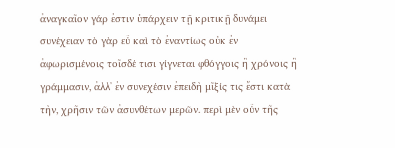ἀναγκαῖον γάρ ἐστιν ὑπάρχειν τῇ κριτικῇ δυνάμει συνέχειαν τὸ γὰρ εὖ καὶ τὸ ἐναντίως οὐκ ἐν ἀφωρισμένοις τοῖσδέ τισι γίγνεται φθόγγοις ἢ χρόνοις ἢ γράμμασιν, ἀλλʼ ἐν συνεχέσιν ἐπειδὴ μῖξίς τις ἔστι κατὰ τὴν, χρῆσιν τῶν ἀσυνθέτων μερῶν. περὶ μὲν οὖν τῆς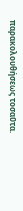παρακολουθήσεως τοσαῦτα.